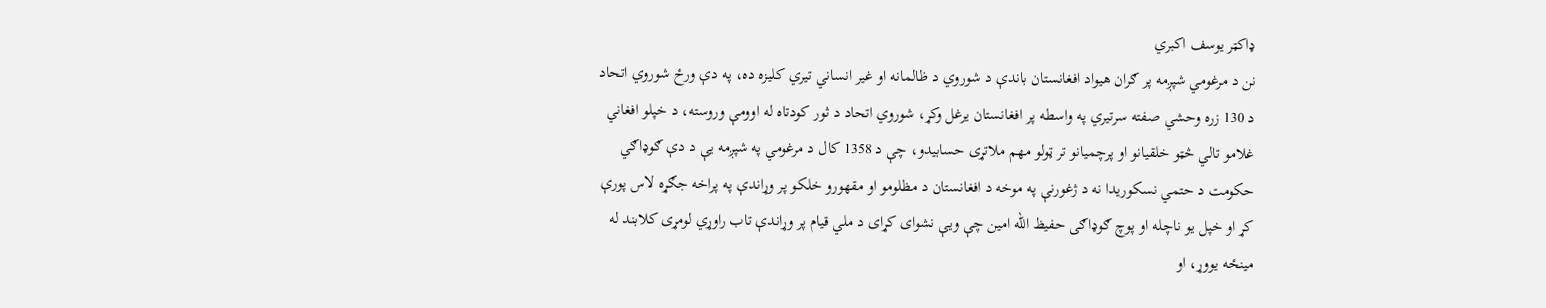ډاکټر یوسف اکبري
نن د مرغومي شپږمه پر ګران هیواد افغانستان باندې د شوروي د ظالمانه او غیر انساني تیري کلیزه ده، په دې ورځ شوروي اتحاد د 130 زره وحشي صفته سرتیري په واسطه پر افغانستان یرغل وکړ، شوروي اتحاد د ثور کودتاه له اوومې وروسته، د خپلو افغاني غلامو تالي څټو خلقیانو او پرچمیانو تر ټولو مهم ملاتړی حسابیدو، چې د 1358 کال د مرغومي په شپږمه یې د دې ګوډاګي حکومت د حتمي نسکوریدا نه د ژغورنې په موخه د افغانستان د مظلومو او مقهورو خلکو پر وړاندې په پراخه جګړه لاس پورې کړ او خپل یو ناچله او پوچ ګوډاګی حفیظ الله امین چې ویې نشوای کړای د ملي قیام پر وړاندې تاب راوړي لومړی کلابند له مینځه یووړ، او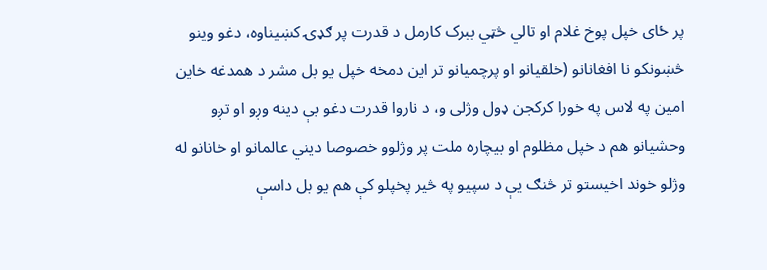پر ځای خپل پوخ غلام او تالي څټي ببرک کارمل د قدرت پر ګډۍ کښیناوه، دغو وینو څښونکو نا افغانانو (خلقیانو او پرچمیانو تر این دمخه خپل یو بل مشر د همدغه خاین امین په لاس په خورا کرکجن ډول وژلی و، د ناروا قدرت دغو بې دینه وږو او تږو وحشیانو هم د خپل مظلوم او بیچاره ملت پر وژلوو خصوصا دیني عالمانو او خانانو له وژلو خوند اخیستو تر څنګ یې د سپیو په څیر پخپلو کې هم یو بل داسې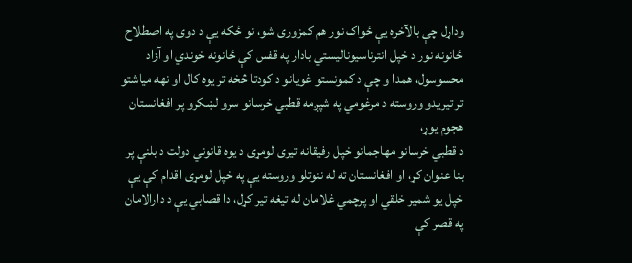وداړل چې بالآخره یې ځواک نور هم کمزوری شو، نو ځکه یې د دوی په اصطلاح ځانونه نور د خپل انترناسیونالیستي بادار په قفس کې ځانونه خوندي او آزاد محسوسول، همدا و چې د کمونستو غویانو د کودتا څخه تر یوه کال او نهه میاشتو تر تیریدو وروسته د مرغومي په شپږمه قطبي خرسانو سرو لښکرو پر افغانستان هجوم یوړ،
د قطبي خرسانو مهاجمانو خپل رفیقانه تیری لومړی د یوه قانوني دولت د بلنې پر بنا عنوان کړ، او افغانستان ته له ننوتلو وروسته یې په خپل لومړی اقدام کې یې خپل یو شمیر خلقي او پرچمي غلامان له تیغه تیر کړل، دا قصابي یې د دارالامان په قصر کې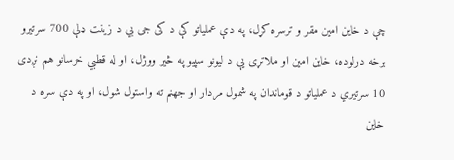چې د خاین امین مقر و ترسره کړل، په دې عملیاتو کې د کی جی بي د زینت ډلې 700 سرتیرو برخه درلوده، خاین امین او ملاتړی یې د لیونو سپیو په څیر ووژل، او له قطبي خرسانو هم نږدی 10 سرتیري د عملیاتو د قوماندان په شمول مردار او جهنم ته واستول شول، او په دې سره د خاین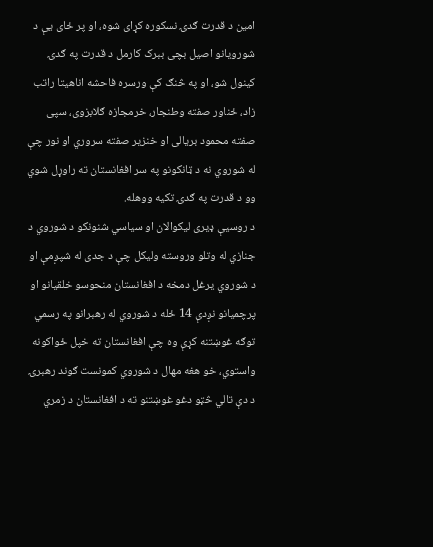امین د قدرت ګدۍ نسکوره کړای شوه، او پر ځای یې د شورویانو اصیل بچی ببرک کارمل د قدرت په ګدۍ کینول شو، او په څنګ کې ورسره فاحشه اناهیتا راتب زاد، ځناور صفته وطنجار، خرمجازه ګلابزوی، سپی صفته محمود بریالی او خنزیر صفته سروري او نور چې له شوروي نه د ټانکونو په سر افغانستان ته راوړل شوي وو د قدرت په ګدۍ تکیه ووهله.
د روسیې ډیری لیکوالان او سیاسي شنونکو د شوروي د جنازي له وتلو وروسته ولیکل چې د جدی له شپږمې او د شوروي یرغل دمخه د افغانستان منحوسو خلقیانو او پرچمیانو نږدې 14 ځله د شوروي له رهبرانو په رسمي توګه غوښتنه کړې وه چې افغانستان ته خپل ځواکونه واستوي، خو هغه مهال د شوروي کمونست ګوند رهبرۍ د دې تالي څټو دغو غوښتنو ته د افغانستان د زمري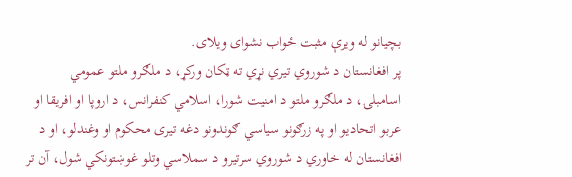بچیانو له ویرې مثبت ځواب نشوای ویلای.
پر افغانستان د شوروي تیري نړي ته ټکان ورکړ، د ملګرو ملتو عمومي اسامبلۍ، د ملګرو ملتو د امنیت شورا، اسلامي کنفرانس، د اروپا او افریقا او عربو اتحادیو او په زرګونو سیاسي ګوندونو دغه تیری محکوم او وغندلو، او د افغانستان له خاوري د شوروي سرتیرو د سملاسي وتلو غوښتونکي شول، آن تر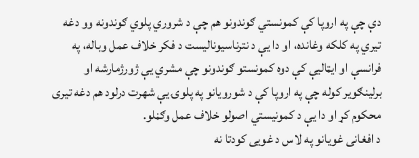دې چې په اروپا کې کمونستي ګوندونو هم چې د شروري پلوي ګوندونه وو دغه تیري په کلکه وغانده، او دا یې د نترناسیونالیست د فکر خلاف عمل وباله، په فرانسې او ایټالیې کې دوه کمونستو ګوندونو چې مشري یې ژورژمارشه او برلینګویر کوله چې په اروپا کې د شورویانو په پلوۍ یې شهرت درلود هم دغه تیری محکوم کړ او دا یې د کمونیستي اصولو خلاف عمل وګڼلو.
د افغانی غویانو په لاس د غویی کودتا نه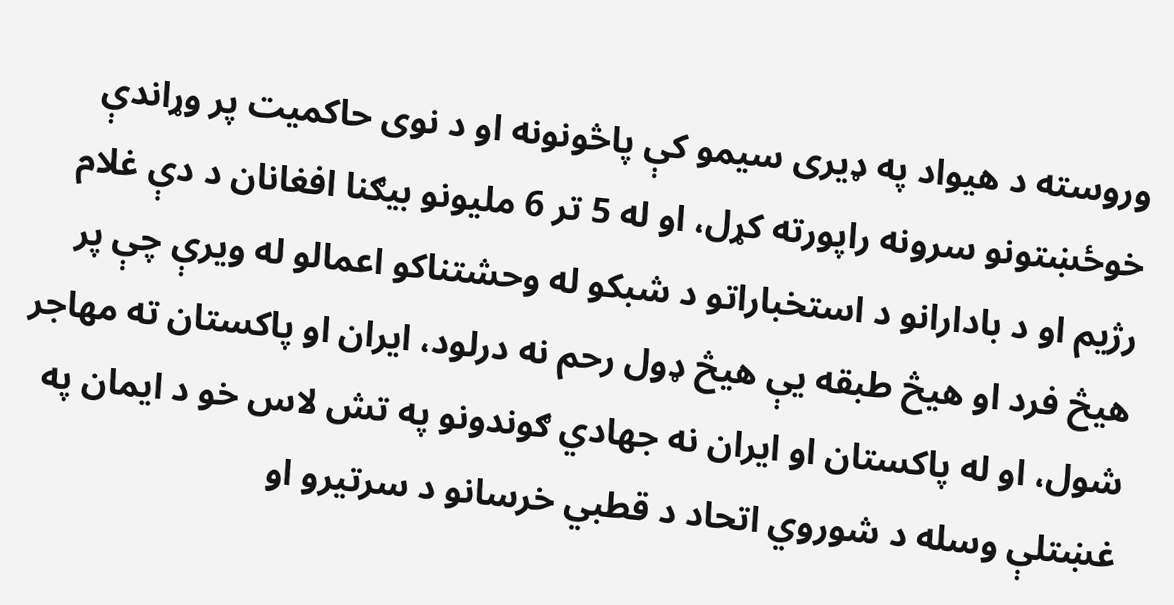وروسته د هیواد په ډیری سیمو کې پاڅونونه او د نوی حاکمیت پر وړاندې خوځښتونو سرونه راپورته کړل، او له 5 تر 6 ملیونو بیګنا افغانان د دې غلام رژیم او د بادارانو د استخباراتو د شبکو له وحشتناکو اعمالو له ویرې چې پر هیڅ فرد او هیڅ طبقه یې هیڅ ډول رحم نه درلود، ایران او پاکستان ته مهاجر شول، او له پاکستان او ایران نه جهادي ګوندونو په تش لاس خو د ایمان په غښتلې وسله د شوروي اتحاد د قطبي خرسانو د سرتیرو او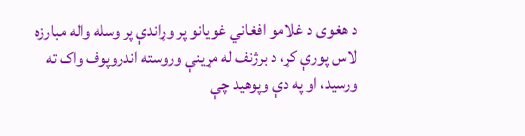د هغوی د غلامو افغاني غویانو پر وړاندې پر وسله واله مبارزه لاس پورې کړ، د برژنف له مړینې وروسته اندروپوف واک ته ورسید، او په دې وپوهید چې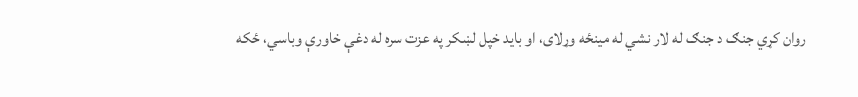روان کړي جنګ د جنګ له لار نشي له مینځه وړلای، او باید خپل لښکر په عزت سره له دغې خاورې وباسي، ځکه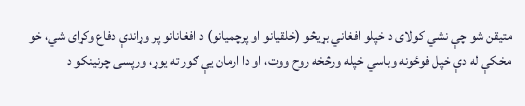متیقن شو چې نشي کولای د خپلو افغاني بړیڅو (خلقیانو او پرچمیانو) د افغانانو پر وړاندې دفاع وکړای شي، خو مخکې له دې خپل فوځونه وباسي خپله ورڅخه روح ووت، او دا ارمان یې ګور ته یوړ، ورپسی چرنینکو د